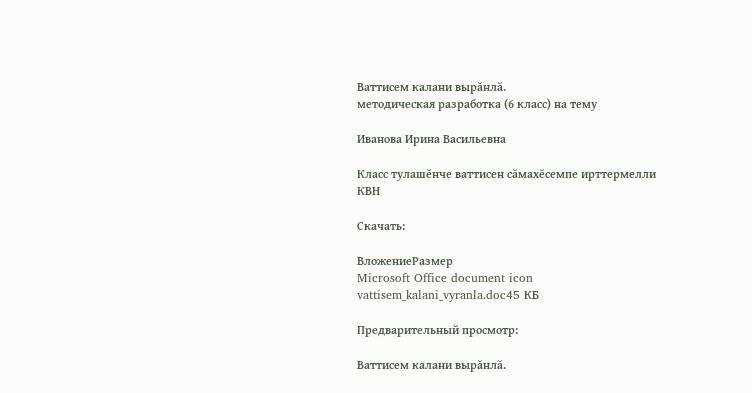Ваттисем калани вырăнлă.
методическая разработка (6 класс) на тему

Иванова Ирина Васильевна

Класс тулашĕнче ваттисен сăмахĕсемпе ирттермелли КВН

Скачать:

ВложениеРазмер
Microsoft Office document icon vattisem_kalani_vyranla.doc45 КБ

Предварительный просмотр:

Ваттисем калани вырăнлă.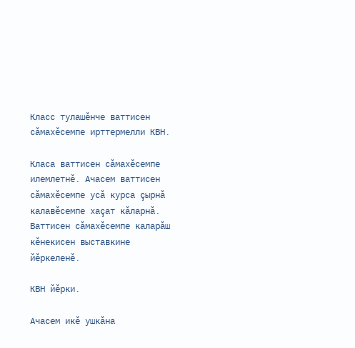Класс тулашĕнче ваттисен сăмахĕсемпе ирттермелли КВН.

Класа ваттисен сăмахĕсемпе илемлетнĕ. Ачасем ваттисен сăмахĕсемпе усă курса çырнă калавĕсемпе хаçат кăларнă. Ваттисен сăмахĕсемпе каларăш кĕнекисен выставкине йĕркеленĕ.

КВН йĕрки.

Ачасем икĕ ушкăна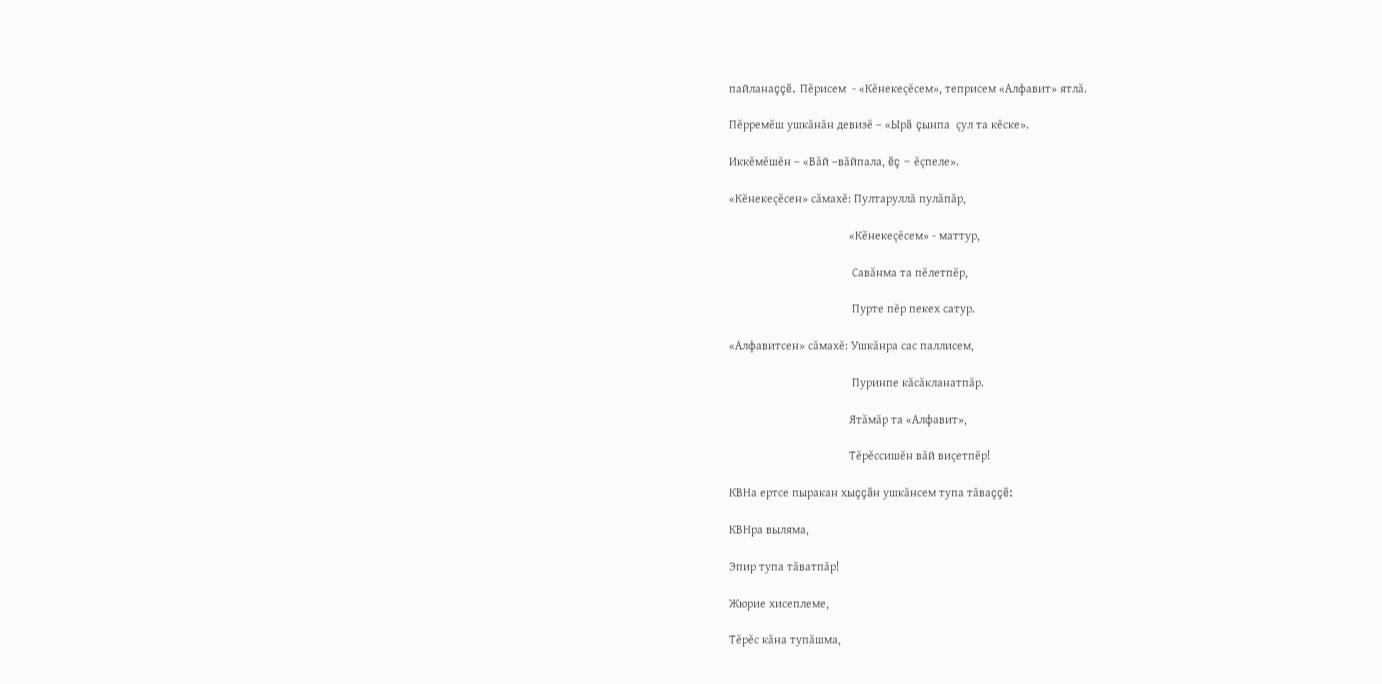пайланаççĕ. Пĕрисем  - «Кĕнекеçĕсем», теприсем «Алфавит» ятлă.

Пĕрремĕш ушкăнăн девизĕ – «Ырă çынпа  çул та кĕске».

Иккĕмĕшĕн – «Вăй –вăйпала, ĕç – ĕçпеле».

«Кĕнекеçĕсен» сăмахĕ: Пултаруллă пулăпăр,

                                        «Кĕнекеçĕсем» - маттур,

                                         Савăнма та пĕлетпĕр,

                                         Пурте пĕр пекех сатур.

«Алфавитсен» сăмахĕ: Ушкăнра сас паллисем,

                                         Пуринпе кăсăкланатпăр.

                                        Ятăмăр та «Алфавит»,

                                        Тĕрĕссишĕн вăй виçетпĕр!

КВНа ертсе пыракан хыççăн ушкăнсем тупа тăваççĕ:

КВНра выляма,

Эпир тупа тăватпăр!

Жюрие хисеплеме,

Тĕрĕс кăна тупăшма,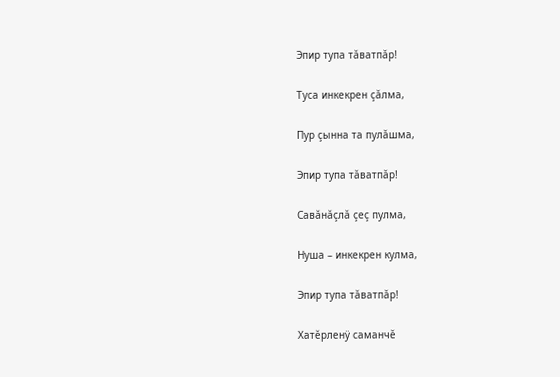Эпир тупа тăватпăр!

Туса инкекрен çăлма,

Пур çынна та пулăшма,

Эпир тупа тăватпăр!

Савăнăçлă çеç пулма,

Нуша – инкекрен кулма,

Эпир тупа тăватпăр!

Хатĕрленÿ саманчĕ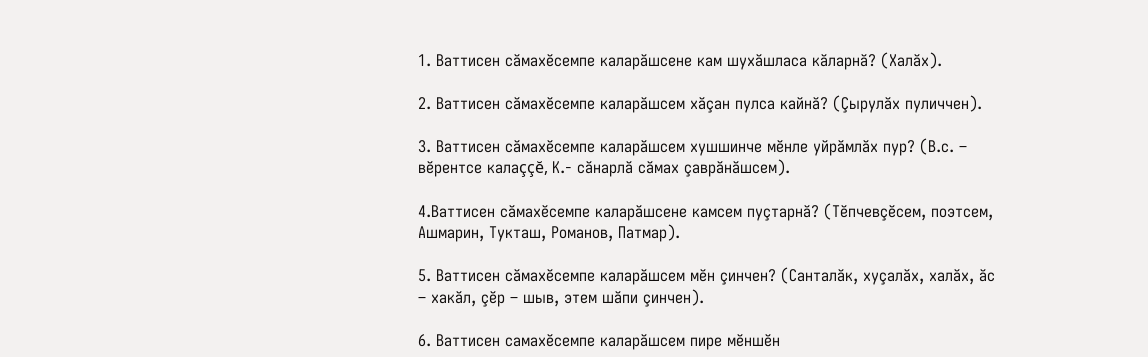1. Ваттисен сăмахĕсемпе каларăшсене кам шухăшласа кăларнă? (Халăх).

2. Ваттисен сăмахĕсемпе каларăшсем хăçан пулса кайнă? (Çырулăх пуличчен).

3. Ваттисен сăмахĕсемпе каларăшcем хушшинче мĕнле уйрăмлăх пур? (В.с. – вĕрентсе калаççĕ, К.- сăнарлă сăмах çаврăнăшсем).

4.Ваттисен сăмахĕсемпе каларăшсене камсем пуçтарнă? (Тĕпчевçĕсем, поэтсем, Ашмарин, Тукташ, Романов, Патмар).

5. Ваттисен сăмахĕсемпе каларăшсем мĕн çинчен? (Санталăк, хуçалăх, халăх, ăс – хакăл, çĕр – шыв, этем шăпи çинчен).

6. Ваттисен самахĕсемпе каларăшсем пире мĕншĕн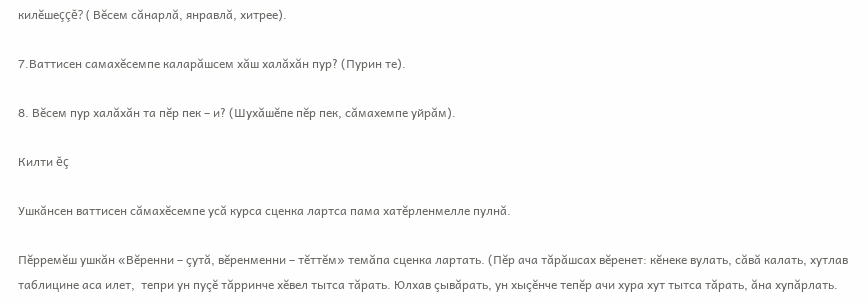килĕшеççĕ? ( Вĕсем сăнарлă, янравлă, хитрее).

7.Ваттисен самахĕсемпе каларăшсем хăш халăхăн пур? (Пурин те).

8. Вĕсем пур халăхăн та пĕр пек – и? (Шухăшĕпе пĕр пек, сăмахемпе уйрăм).

Килти ĕç

Ушкăнсен ваттисен сăмахĕсемпе усă курса сценка лартса пама хатĕрленмелле пулнă.

Пĕрремĕш ушкăн «Вĕренни – çутă, вĕренменни – тĕттĕм» темăпа сценка лартать. (Пĕр ача тăрăшсах вĕренет: кĕнеке вулать, сăвă калать, хутлав таблицине аса илет,  тепри ун пуçĕ тăрринче хĕвел тытса тăрать. Юлхав çывăрать, ун хыçĕнче тепĕр ачи хура хут тытса тăрать, ăна хупăрлать.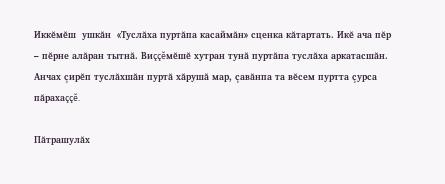Иккĕмĕш  ушкăн  «Туслăха пуртăпа касаймăн» сценка кăтартать. Икĕ ача пĕр – пĕрне алăран тытнă. Виççĕмĕшĕ хутран тунă пуртăпа туслăха аркатасшăн. Анчах çирĕп туслăхшăн пуртă хăрушă мар, çавăнпа та вĕсем пуртта çурса пăрахаççĕ.

Пăтрашулăх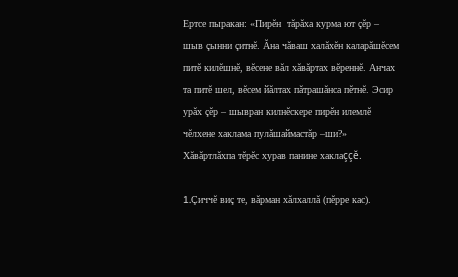Ертсе пыракан: «Пирĕн  тăрăха курма ют çĕр – шыв çынни çитнĕ. Ăна чăваш халăхĕн каларăшĕсем питĕ килĕшнĕ, вĕсене вăл хăвăртах вĕреннĕ. Анчах та питĕ шел, вĕсем йăлтах пăтрашăнса пĕтнĕ. Эсир урăх çĕр – шывран килнĕскере пирĕн илемлĕ чĕлхене хаклама пулăшаймастăр –ши?» Хăвăртлăхпа тĕрĕc хурав панине хаклаççĕ.

1.Çиччĕ виç те, вăрман хăлхаллă (пĕрре кас).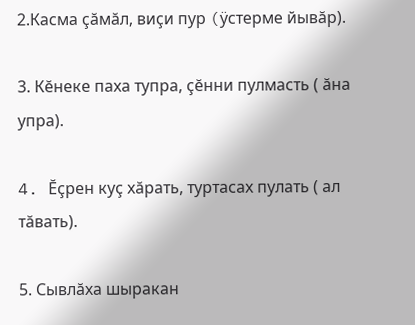2.Касма çăмăл, виçи пур (ÿстерме йывăр).

3. Кĕнеке паха тупра, çĕнни пулмасть ( ăна упра).

4. Ĕçрен куç хăрать, туртасах пулать ( ал тăвать).

5. Сывлăха шыракан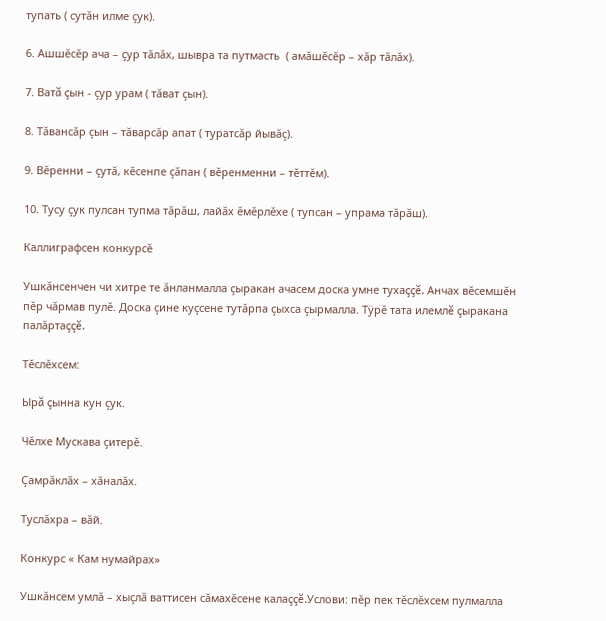тупать ( сутăн илме çук).

6. Ашшĕсĕр ача – çур тăлăх, шывра та путмасть  ( амăшĕсĕр – хăр тăлăх).

7. Ватă çын - çур урам ( тăват çын).

8. Тăвансăр çын – тăварсăр апат ( туратсăр йывăç).

9. Вĕренни – çутă, кĕсенпе çăпан ( вĕренменни – тĕттĕм).

10. Тусу çук пулсан тупма тăрăш, лайăх ĕмĕрлĕхе ( тупсан – упрама тăрăш).

Каллиграфсен конкурсĕ

Ушкăнсенчен чи хитре те ăнланмалла çыракан ачасем доска умне тухаççĕ. Анчах вĕсемшĕн пĕр чăрмав пулĕ. Доска çине куçсене тутăрпа çыхса çырмалла. Тÿрĕ тата илемлĕ çыракана палăртаççĕ.

Тĕслĕхсем:

Ырă çынна кун çук.

Чĕлхе Мускава çитерĕ.

Çамрăклăх – хăналăх.

Туслăхра – вăй.

Конкурс « Кам нумайрах»

Ушкăнсем умлă – хыçлă ваттисен сăмахĕсене калаççĕ.Услови: пĕр пек тĕслĕхсем пулмалла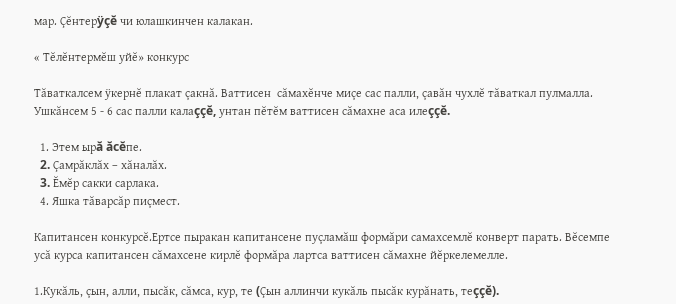мар. Çĕнтерÿçĕ чи юлашкинчен калакан.

« Тĕлĕнтермĕш уйĕ» конкурс

Тăваткалсем ÿкернĕ плакат çакнă. Ваттисен  сăмахĕнче миçе сас палли, çавăн чухлĕ тăваткал пулмалла. Ушкăнсем 5 - 6 сас палли калаççĕ, унтан пĕтĕм ваттисен сăмахне аса илеççĕ.

  1. Этем ырă ăcĕпе.
  2. Çамрăклăх – хăналăх.
  3. Ĕмĕр сакки сарлака.
  4. Яшка тăварсăр пиçмест.

Капитансен конкурсĕ.Ертсе пыракан капитансене пуçламăш формăри самахсемлĕ конверт парать. Вĕсемпе усă курса капитансен сăмахсене кирлĕ формăра лартса ваттисен сăмахне йĕркелемелле.

1.Кукăль, çын, алли, пысăк, сăмса, кур, те (Çын аллинчи кукăль пысăк курăнать, теççĕ).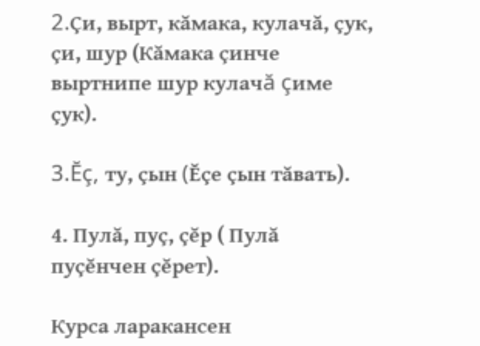2.Çи, вырт, кăмака, кулачă, çук, çи, шур (Кăмака çинче выртнипе шур кулачă çиме çук).

3.Ĕç, ту, çын (Ĕçе çын тăвать).

4. Пулă, пуç, çĕр ( Пулă пуçĕнчен çĕрет).

Курса ларакансен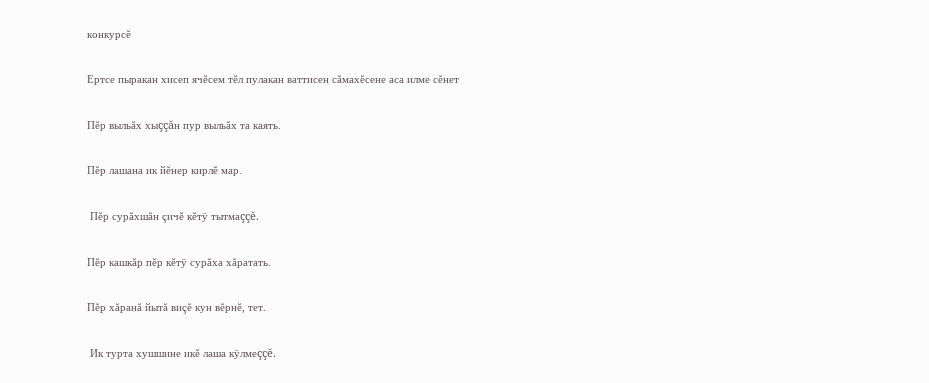конкурсĕ

Ертсе пыракан хисеп ячĕсем тĕл пулакан ваттисен сăмахĕсене аса илме сĕнет

Пĕр выльăх хыççăн пур выльăх та каять.

Пĕр лашана ик йĕнер кирлĕ мар.

 Пĕр сурăхшăн çичĕ кĕтÿ тытмаççĕ.

Пĕр кашкăр пĕр кĕтÿ сурăха хăратать.

Пĕр хăранă йытă виçĕ кун вĕрнĕ, тет.

 Ик турта хушшине икĕ лаша кÿлмеççĕ.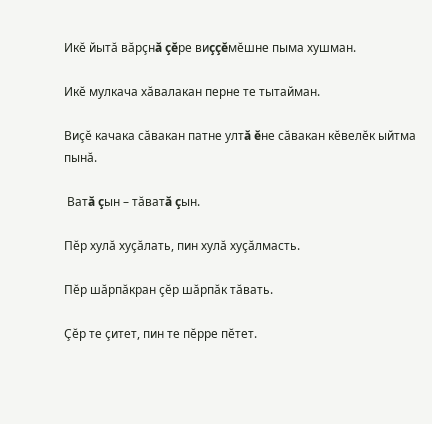Икĕ йытă вăрçнă çĕре виççĕмĕшне пыма хушман.

Икĕ мулкача хăвалакан перне те тытайман.

Виçĕ качака сăвакан патне ултă ĕне сăвакан кĕвелĕк ыйтма пынă.

 Ватă çын – тăватă çын.

Пĕр хулă хуçăлать, пин хулă хуçăлмасть.

Пĕр шăрпăкран çĕр шăрпăк тăвать.

Çĕр те çитет, пин те пĕрре пĕтет.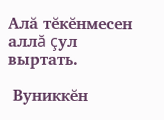Алă тĕкĕнмесен аллă çул выртать.

 Вуниккĕн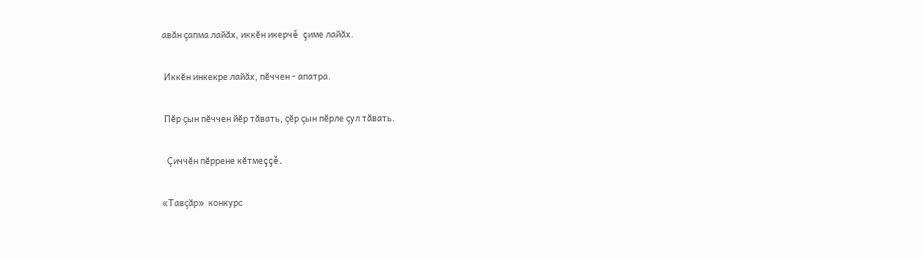авăн çапма лайăх, иккĕн икерчĕ çиме лайăх.

 Иккĕн инкекре лайăх, пĕччен - апатра.

 Пĕр çын пĕччен йĕр тăвать, çĕр çын пĕрле çул тăвать.

 Çиччĕн пĕррене кĕтмеççĕ.

«Тавçăр»  конкурс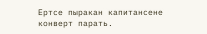Ертсе пыракан капитансене конверт парать.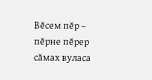Вĕсем пĕр – пĕрне пĕрер сăмах вуласа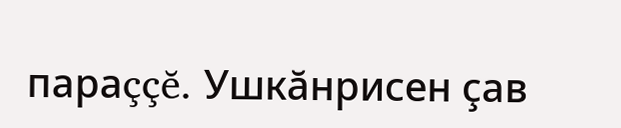параççĕ. Ушкăнрисен çав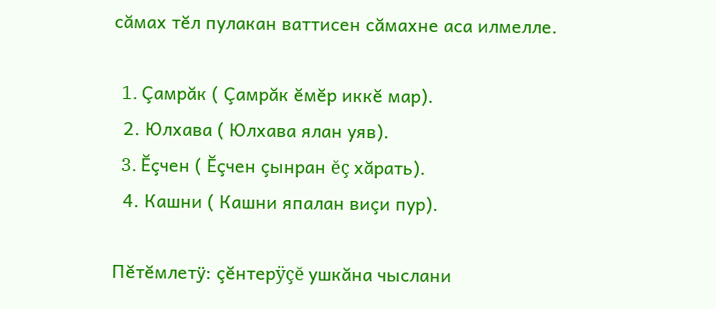сăмах тĕл пулакан ваттисен сăмахне аса илмелле.

  1. Çамрăк ( Çамрăк ĕмĕр иккĕ мар).
  2. Юлхава ( Юлхава ялан уяв).
  3. Ĕçчен ( Ĕçчен çынран ĕç хăрать).
  4. Кашни ( Кашни япалан виçи пур).

Пĕтĕмлетÿ: çĕнтерÿçĕ ушкăна чыслани